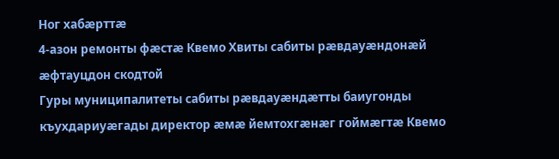Ног хабæрттæ
4-азон ремонты фæстæ Квемо Хвиты сабиты рæвдауæндонæй æфтауцдон скодтой
Гуры муниципалитеты сабиты рæвдауæндæтты баиугонды къухдариуæгады директор æмæ йемтохгæнæг гоймæгтæ Квемо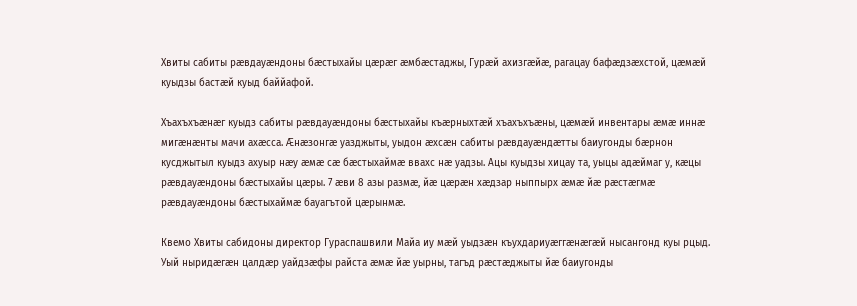Хвиты сабиты рæвдауæндоны бæстыхайы цæрæг æмбæстаджы, Гурæй ахизгæйæ, рагацау бафæдзæхстой, цæмæй куыдзы бастæй куыд баййафой.

Хъахъхъæнæг куыдз сабиты рæвдауæндоны бæстыхайы къæрныхтæй хъахъхъæны, цæмæй инвентары æмæ иннæ мигæнæнты мачи ахæсса. Æнæзонгæ уазджыты, уыдон æхсæн сабиты рæвдауæндæтты баиугонды бæрнон кусджытыл куыдз ахуыр нæу æмæ сæ бæстыхаймæ ввахс нæ уадзы. Ацы куыдзы хицау та, уыцы адæймаг у, кæцы рæвдауæндоны бæстыхайы цæры. 7 æви 8 азы размæ, йæ цæрæн хæдзар ныппырх æмæ йæ рæстæгмæ рæвдауæндоны бæстыхаймæ бауагътой цæрынмæ.

Квемо Хвиты сабидоны директор Гураспашвили Майа иу мæй уыдзæн къухдариуæггæнæгæй нысангонд куы рцыд. Уый ныридæгæн цалдæр уайдзæфы райста æмæ йæ уырны, тагъд рæстæджыты йæ баиугонды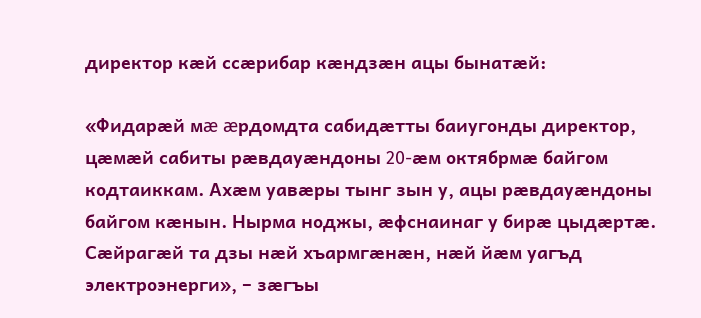директор кæй ссæрибар кæндзæн ацы бынатæй:

«Фидарæй мæ æрдомдта сабидæтты баиугонды директор, цæмæй сабиты рæвдауæндоны 20-æм октябрмæ байгом кодтаиккам. Ахæм уавæры тынг зын у, ацы рæвдауæндоны байгом кæнын. Нырма ноджы, æфснаинаг у бирæ цыдæртæ. Сæйрагæй та дзы нæй хъармгæнæн, нæй йæм уагъд электроэнерги», – зæгъы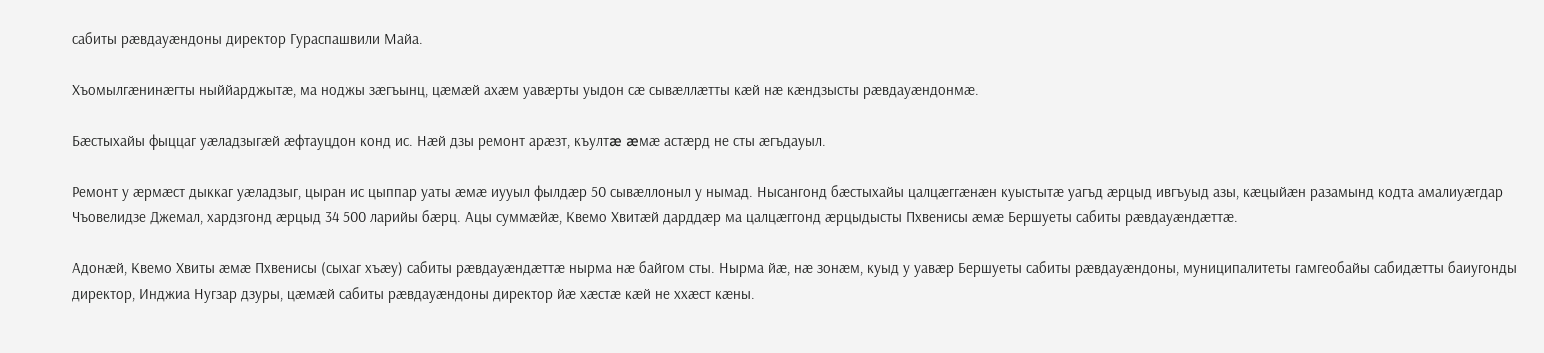сабиты рæвдауæндоны директор Гураспашвили Майа.

Хъомылгæнинæгты ныййарджытæ, ма ноджы зæгъынц, цæмæй ахæм уавæрты уыдон сæ сывæллæтты кæй нæ кæндзысты рæвдауæндонмæ.

Бæстыхайы фыццаг уæладзыгæй æфтауцдон конд ис. Нæй дзы ремонт арæзт, къултæ æмæ астæрд не сты æгъдауыл.

Ремонт у æрмæст дыккаг уæладзыг, цыран ис цыппар уаты æмæ иууыл фылдæр 50 сывæллоныл у нымад. Нысангонд бæстыхайы цалцæггæнæн куыстытæ уагъд æрцыд ивгъуыд азы, кæцыйæн разамынд кодта амалиуæгдар Чъовелидзе Джемал, хардзгонд æрцыд 34 500 ларийы бæрц. Ацы суммæйæ, Квемо Хвитæй дарддæр ма цалцæггонд æрцыдысты Пхвенисы æмæ Бершуеты сабиты рæвдауæндæттæ.

Адонæй, Квемо Хвиты æмæ Пхвенисы (сыхаг хъæу) сабиты рæвдауæндæттæ нырма нæ байгом сты. Нырма йæ, нæ зонæм, куыд у уавæр Бершуеты сабиты рæвдауæндоны, муниципалитеты гамгеобайы сабидæтты баиугонды директор, Инджиа Нугзар дзуры, цæмæй сабиты рæвдауæндоны директор йæ хæстæ кæй не ххæст кæны.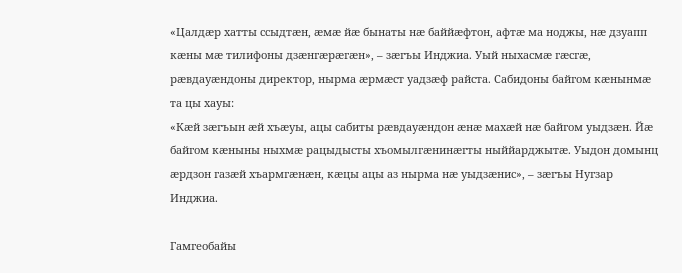«Цалдæр хатты ссыдтæн, æмæ йæ бынаты нæ баййæфтон, афтæ ма ноджы, нæ дзуапп кæны мæ тилифоны дзæнгæрæгæн», – зæгъы Инджиа. Уый ныхасмæ гæсгæ, рæвдауæндоны директор, нырма æрмæст уадзæф райста. Сабидоны байгом кæнынмæ та цы хауы:
«Кæй зæгъын æй хъæуы, ацы сабиты рæвдауæндон æнæ махæй нæ байгом уыдзæн. Йæ байгом кæныны ныхмæ рацыдысты хъомылгæнинæгты ныййарджытæ. Уыдон домынц æрдзон газæй хъармгæнæн, кæцы ацы аз нырма нæ уыдзæнис», – зæгъы Нугзар Инджиа.

Гамгеобайы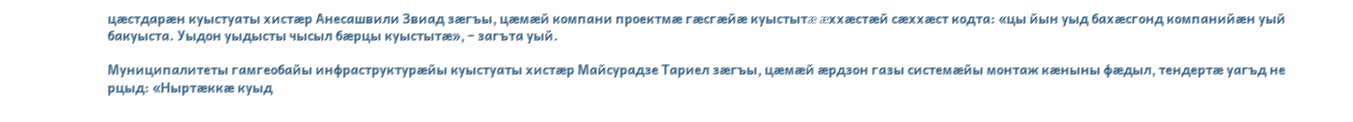цæстдарæн куыстуаты хистæр Анесашвили Звиад зæгъы, цæмæй компани проектмæ гæсгæйæ куыстытæ æххæстæй сæххæст кодта: «цы йын уыд бахæсгонд компанийæн уый бакуыста. Уыдон уыдысты чысыл бæрцы куыстытæ», – загъта уый.

Муниципалитеты гамгеобайы инфраструктурæйы куыстуаты хистæр Майсурадзе Тариел зæгъы, цæмæй æрдзон газы системæйы монтаж кæныны фæдыл, тендертæ уагъд не рцыд: «Ныртæккæ куыд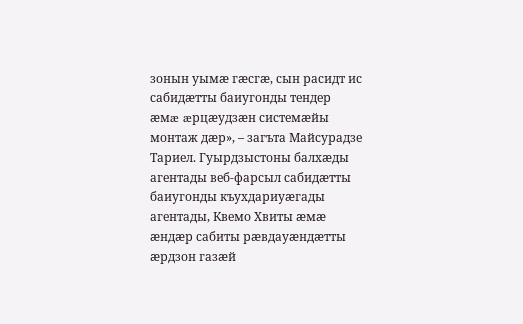зонын уымæ гæсгæ, сын расидт ис сабидæтты баиугонды тендер æмæ æрцæудзæн системæйы монтаж дæр», – загъта Майсурадзе Тариел. Гуырдзыстоны балхæды агентады веб-фарсыл сабидæтты баиугонды къухдариуæгады агентады, Квемо Хвиты æмæ æндæр сабиты рæвдауæндæтты æрдзон газæй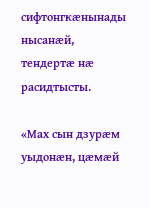сифтонгкæнынады нысанæй, тендертæ нæ расидтысты.

«Мах сын дзурæм уыдонæн, цæмæй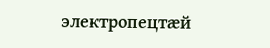электропецтæй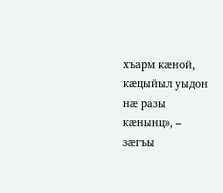хъарм кæной, кæцыйыл уыдон нæ разы кæнынц», – зæгъы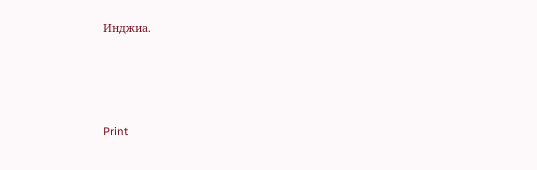Инджиа.




Print